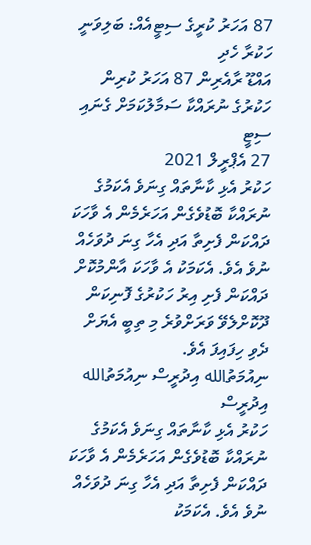87 އަހަރު ކުރީގެ ސިޓީއެއް: ބަލިވަނީ ހަކުރާ ހެދި
އައްޑޫ ރާއެރިން 87 އަހަރު ކުރިން ހަކުރުގެ ނުރައްކާ ސަމާލުކަމަށް ގެނައި ސިޓީ
27 އެޕްރީލް 2021
ހަކުރު އެޅި ކާނާތައް ގިނަވެ އެކަމުގެ ނުރައްކާ ބޮޑުވެގެން އަހަރެމެން އެ ވާހަކަ ދައްކަން ފެށިތާ އަދި އެހާ ގިނަ ދުވަހެއް ނުވެ އެވެ. އެކަމަކު އެ ވާހަކަ އާންމުކޮށް ދައްކަން ފެށި އިރު ހަކުރުގެ ފޮނިކަން ދޫކޮށްލެވޭ ވަރަށްވުރެ މި ތިބީ އެޔަށް ދެވި ހިފައިފަ އެވެ.
ނިއުމަތުالله އިދުރީސް ނިއުމަތުالله އިދުރީސް
ހަކުރު އެޅި ކާނާތައް ގިނަވެ އެކަމުގެ ނުރައްކާ ބޮޑުވެގެން އަހަރެމެން އެ ވާހަކަ ދައްކަން ފެށިތާ އަދި އެހާ ގިނަ ދުވަހެއް ނުވެ އެވެ. އެކަމަކު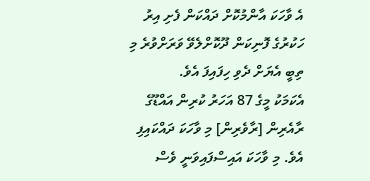އެ ވާހަކަ އާންމުކޮށް ދައްކަން ފެށި އިރު ހަކުރުގެ ފޮނިކަން ދޫކޮށްލެވޭ ވަރަށްވުރެ މި ތިބީ އެޔަށް ދެވި ހިފައިފަ އެވެ.
އެކަމަކު މީގެ 87 އަހަރު ކުރިން އައްޑޫގެ ރާއެރިން [ރާވެރިން] މި ވާހަކަ ދައްކައިފި އެވެ. މި ވާހަކަ އައިސްފައިވަނީ ވެސް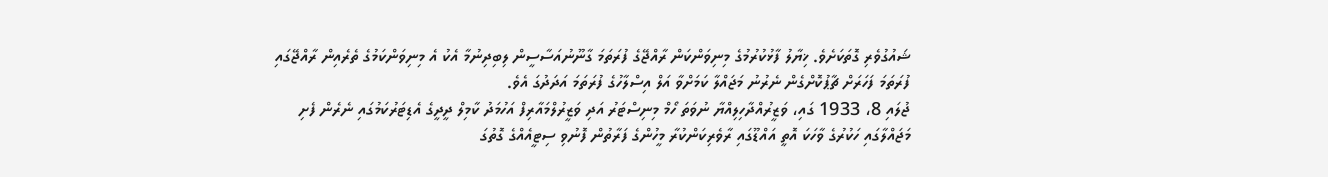ޝައުގުވެރި ގޮތަކަށެވެ. ޚިޔާލު ފާޅުކުރުމުގެ މިނިވަންކަން ރާއްޖޭގެ ފުރަތަމަ ގާނޫނުއަސާސީން ލިބިދިނުމާ އެކު އެ މިނިވަންކަމުގެ ތެރެއިން ރާއްޖޭގައި ފުރަތަމަ ފަހަރަށް ޗާޕުކޮށްގެން ނެރުނު މަޖައްލާ ކަމަށްވާ އަލް އިސްލާހުގެ ފުރަތަމަ އަދަދުގަ އެވެ.
ޖުލައި 8، 1933 ގައި، ވަޒީރުއްދާހިލިއްޔާ ނުވަތަ ހޯމް މިނިސްޓަރު އަދި ވަޒީރުލްމައާރިފް އަހުމަދު ކާމިލް ދީދީގެ އެޑިޓަރުކަމުގައި ނެރެން ފެށި މަޖައްލާގައި ހަކުރުގެ ވާހަކަ އޮތީ އައްޑޫގައި ރާވެރިކަންކުރާ މީހުންގެ ފަރާތުން ފޮނުވި ސިޓީއެއްގެ ގޮތުގަ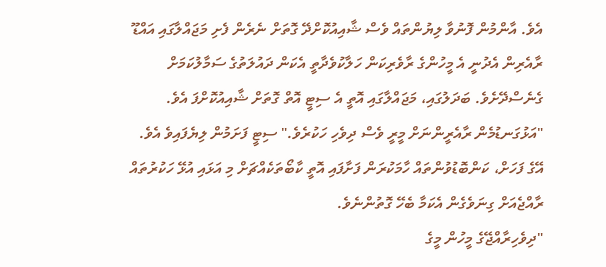އެވެ. އާންމުން ފޮނުވާ ލިޔުންތައް ވެސް ޝާއިއުކޮށްދޭ ގޮތަށް ނެރެން ފެށި މަޖައްލާގައި އައްޑޫ ރާއެރިން އެދުނީ އެ މީހުންގެ ރާވެރިކަން ހަލާކުވެދާތީ އެކަން ދައުލަތުގެ ސަމާލުކަމަށް ގެނެސްދޭށެވެ. ބަދަލުގައި، މަޖައްލާގައި އޮތީ އެ ސިޓީ އޮތް ގޮތަށް ޝާއިއުކޮށްފަ އެވެ.
"އަޅުގަނޑުމެން ރާއެރީންނަށް މީރީ ވެސް ދިވެހި ހަކުރެވެ." ސިޓީ ފަށަމުން ލިޔެފައިވެ އެވެ.
އޭގެ ފަހަށް، ކަންބޮޑުވުންތައް ހާމަކުރަން ފަށާފައި އޮތީ ކާބޯތަކެއްޗަށް މި އަޅައި އުޅޭ ހަކުރުތައް ރާއްޖެއަށް ގިނަވެގެން އެކަމާ ބެހޭ ގޮތުންނެވެ.
"ދިވެހިރާއްޖޭގެ މީހުން މީގެ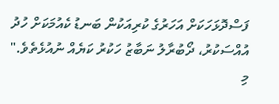ފަސްދޮޅަހަކަށް އަހަރުގެ ކުރިއަކުން ބަނޑު ކެއުމަކަށް ހުދު އުއްސަކުރު، ދޯބުރާލު ނަބާޒު ހަކުރު ކަޔެއް ނުއުޅެތެވެ." މި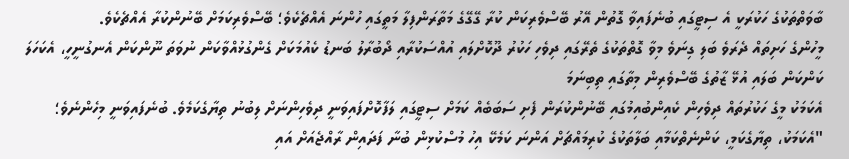ބާވަތްތަކުގެ ހަކުރަކީ އެ ސިޓީގައި ބުނެފައިވާ ގޮތުން އޭރު ބޭސްވެރިކަން ކުރާ ގޭގޭގެ މަތާރަންފިލާ މަތީގައި ހުންނަ އެއްޗެކެވެ؛ ބޭސްވެރިކަމަށް ބޭނުންކުރާ އެއްޗެކެވެ.
މީހުންގެ ހަށިތައް ދެރަވެ ބަލި ގިނަވެ މިވާ ގޮތްތަކުގެ ތެރޭގައި ދިވެހި ހަކުރު ދޫކޮށްލައި އުއްސަކުރާއި ދޯބުރާލު ބަނޑު ކެއުމަކަށް ގެންގުޅުއްވާކަން ނުވަތަ ނޫންކަން އެނގުނީހީ، އެކަހަލަ ކަންކަން ބަލައި އުޅޭ ޒާތުގެ ބޭސްވެރިން މިތާގައި ތިބިނަމަ
އެކަމަކު މީގެ ހަކުރުތައް ދިވެހިން ކެއިންބުއިމުގައި ބޭނުންކުރަން ފެށި ސަބަބެއް ކަމަށް ސިޓީގައި ލަފާކޮށްފައިވަނީ ދިވެހިންނަށް ލިބުނު ތިޔާގެކަމެވެ. ބުނެފައިވަނީ މިހެންނެވެ؛
"އެކަމަކު، ތިޔާގެކަމީ، ކަންނެތްކަމާއި ބަލާތަކުގެ ކުރިމައްޗަށް އަންނަ ކަމެކޭ އިހު މުސްކުޅިން ބުނާ ފަދައިން ރާއްޖެއަށް އައި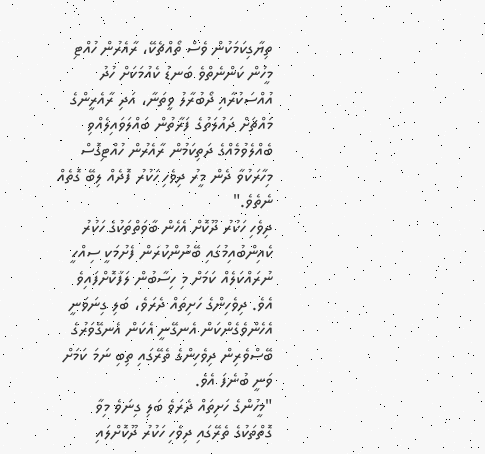ތިޔާގިކަމަކުން ވެސް ތޯއްޗެކޭ، ރާއެރުން ހުއްޓި މީހުން ކަންނެތްވެ ބަނޑު ކެއުމަކަށް ހުދު އުއްސަކުރާއި ދޯބުރާލު ވީތަނާ، އަދި ރާއެރީންގެ މައްޗަށް ދައުލަތުގެ ފަރާތުން ބައްލަވައިލެއްވި ބެއްލެވުމެއްގެ ދަތިކަމުން ރާއެރުން ހުއްޓިގޮސް މިހާރަކުވާ ދެން މީރު ދިވެހި ހަކުރު ފޮދެއް ލިބޭ ގޮތެއް ނެތެވެ."
ދިވެހި ހަކުރު ދޫކޮށް އެހެން ބާވަތްތަކުގެ ހަކުރު ކެއިންބުއިމުގައި ބޭނުންކުރަން ފެށުމަކީ ސިއްހީ ނުރައްކަލެއް ކަމަށް މި ހިސާބުން ލަފާކޮށްފައިވެ އެވެ. ދިވެހިންގެ ހަށިތައް ދެރަވެ، ބަލި ގިނަވަނީ އެހެންވެގެންކަން އެނގޭނީ އެކަން އެނގޭވަރުގެ ބޭސްވެރިން ދިވެހިންގެ ތެރޭގައި ތިބި ނަމަ ކަމަށް ވަނީ ބުނެފަ އެވެ.
"މީހުންގެ ހަށިތައް ދެރަވެ ބަލި ގިނަވެ މިވާ ގޮތްތަކުގެ ތެރޭގައި ދިވެހި ހަކުރު ދޫކޮށްލައި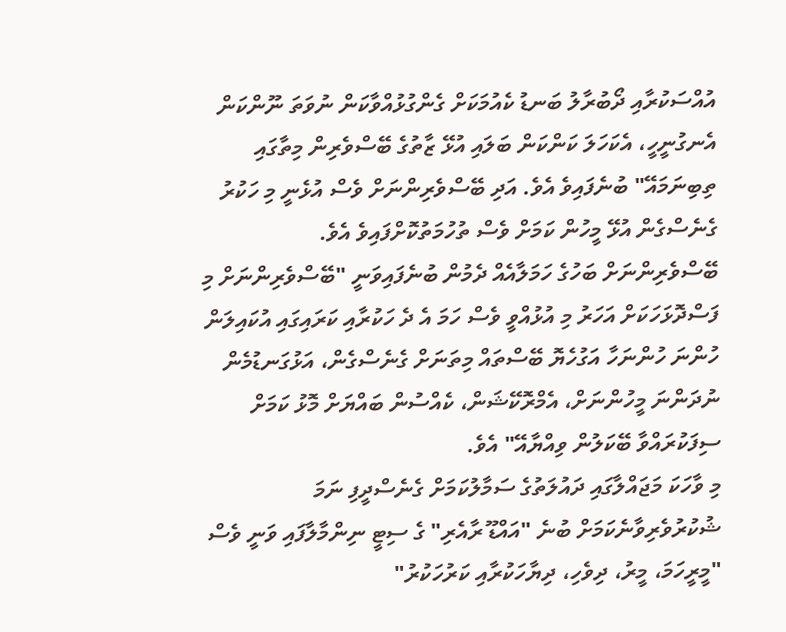އުއްސަކުރާއި ދޯބުރާލު ބަނޑު ކެއުމަކަށް ގެންގުޅުއްވާކަން ނުވަތަ ނޫންކަން އެނގުނީހީ، އެކަހަލަ ކަންކަން ބަލައި އުޅޭ ޒާތުގެ ބޭސްވެރިން މިތާގައި ތިބިނަމައޭ" ބުނެފައިވެ އެވެ. އަދި ބޭސްވެރިންނަށް ވެސް އުޅެނީ މި ހަކުރު ގެނެސްގެން އުޅޭ މީހުން ކަމަށް ވެސް ތުހުމަތުކޮށްފައިވެ އެވެ.
ބޭސްވެރިންނަށް ބަހުގެ ހަމަލާއެއް ދެމުން ބުނެފައިވަނީ "ބޭސްވެރިންނަށް މި ފަސްދޮޅަހަކަށް އަހަރު މި އުޅުއްވީ ވެސް ހަމަ އެ ދެ ހަކުރާއި ކަރައިގައި އުކައިލަން ހުންނަ ހުންނަހާ އަގުހެޔޮ ބޭސްތައް މިތަނަށް ގެނެސްގެން، އަޅުގަނޑުމެން ނުދަންނަ މީހުންނަށް، އެމްރޮކޭޝަން، ކެއްސުން ބައްޔަށް މޮޅު ކަމަށް ސިފަކުރައްވާ ބޭކަލުން ވިއްޔާއޭ" އެވެ.
މި ވާހަކަ މަޖައްލާގައި ދައުލަތުގެ ސަމާލުކަމަށް ގެނެސްދީފި ނަމަ ޝުކުރުވެރިވާނެކަމަށް ބުނެ "އައްޑޫ ރާއެރި" ގެ ސިޓީ ނިންމާލާފައި ވަނީ ވެސް "މީރީހަމަ، މީރު، ދިވެހި، ދިޔާހަކުރާއި ކަރުހަކުރު"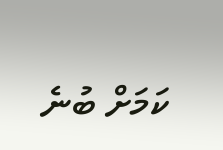ކަމަށް ބުނެ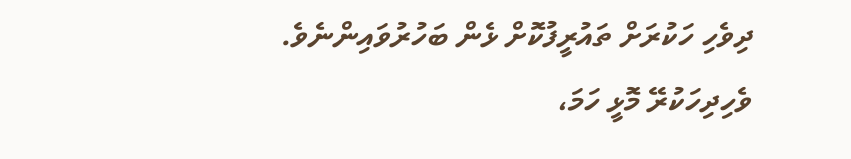ދިވެހި ހަކުރަށް ތައުރީފުކޮށް ޅެން ބަހުރުވައިންނެވެ.
ވެހިދިހަކުރޭ މޮޅީ ހަމަ،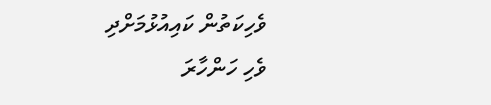ވެހިކަތުން ކައިއުޅުމަށްދި
ވެހި ހަންހާރަ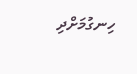ހިނގުމަށްދި